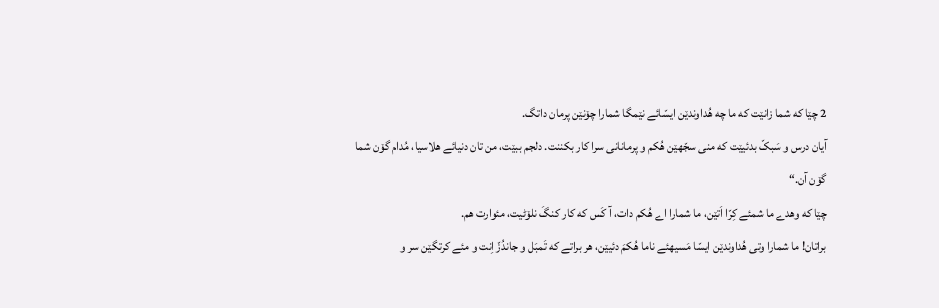2 چێا که شما زانێت که ما چه هُداوندێن ایسّائے نێمگا شمارا چۆنێن پرمان داتگ.
آیان درس و سَبکّ بدئیێت که منی سجّهێن هُکم و پرمانانی سرا کار بکننت. دلجم ببێت، من تان دنیائے هلاسیا، مُدام گۆن شما گۆن آن.“
چێا که وهدے ما شمئے کِرّا اَتێن، ما شمارا اے هُکم دات، آ کَس که کار کنگَ نلۆٹیت، مئوارت هم.
براتان! ما شمارا وتی هُداوندێن ایسّا مَسیهئے ناما هُکمَ دئیێن، هر براتے که تَمبَل و جاندُزّ اِنت و مئے کرتگێن سر و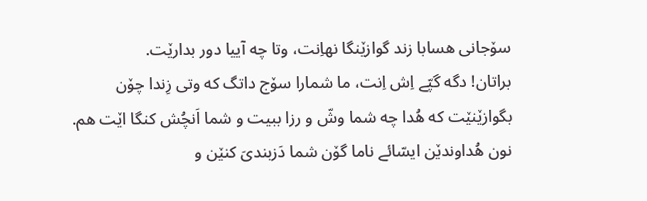سۆجانی هسابا زند گوازێنگا نهاِنت، وتا چه آییا دور بدارێت.
براتان! دگه گپّے اِش اِنت، ما شمارا سۆج داتگ که وتی زِندا چۆن بگوازێنێت که هُدا چه شما وشّ و رزا ببیت و شما اَنچُش کنگا اێت هم. نون هُداوندێن ایسّائے ناما گۆن شما دَزبندیَ کنێن و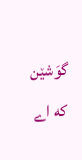گوَشێن که اے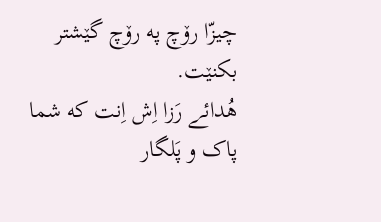چیزّا رۆچ په رۆچ گێشتر بکنێت.
هُدائے رَزا اِش اِنت که شما پاک و پَلگار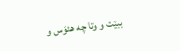ببێت و وتا چه هئوَس و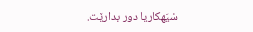سْیَهکاریا دور بدارێت.